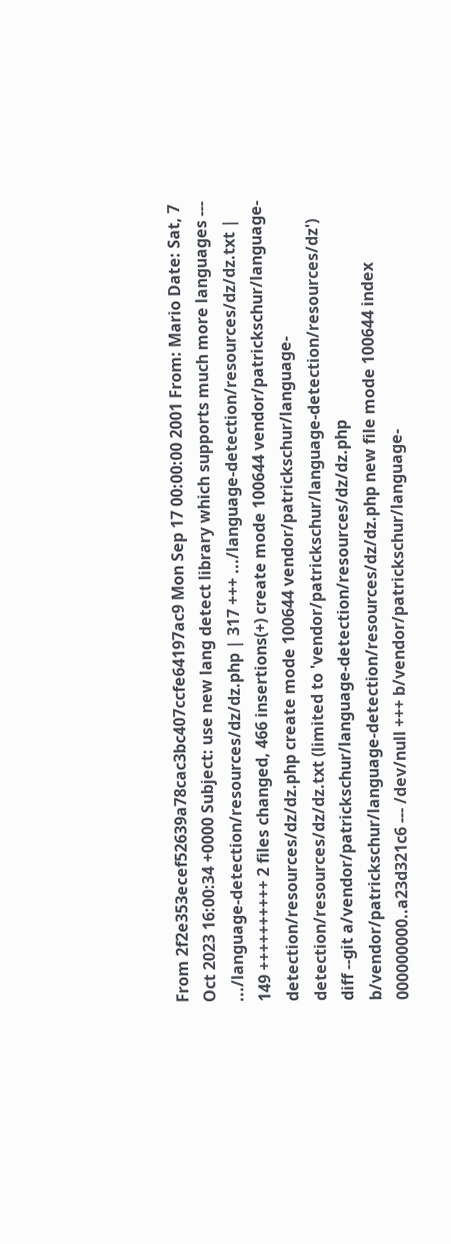From 2f2e353ecef52639a78cac3bc407ccfe64197ac9 Mon Sep 17 00:00:00 2001 From: Mario Date: Sat, 7 Oct 2023 16:00:34 +0000 Subject: use new lang detect library which supports much more languages --- .../language-detection/resources/dz/dz.php | 317 +++ .../language-detection/resources/dz/dz.txt | 149 ++++++++++ 2 files changed, 466 insertions(+) create mode 100644 vendor/patrickschur/language-detection/resources/dz/dz.php create mode 100644 vendor/patrickschur/language-detection/resources/dz/dz.txt (limited to 'vendor/patrickschur/language-detection/resources/dz') diff --git a/vendor/patrickschur/language-detection/resources/dz/dz.php b/vendor/patrickschur/language-detection/resources/dz/dz.php new file mode 100644 index 000000000..a23d321c6 --- /dev/null +++ b/vendor/patrickschur/language-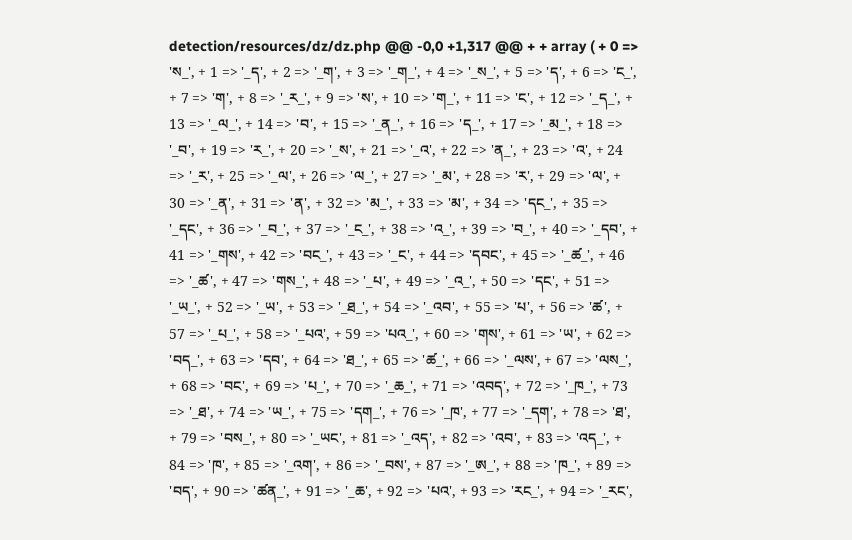detection/resources/dz/dz.php @@ -0,0 +1,317 @@ + + array ( + 0 => 'ས_', + 1 => '_ད', + 2 => '_ག', + 3 => '_ག_', + 4 => '_ས_', + 5 => 'ད', + 6 => 'ང_', + 7 => 'ག', + 8 => '_ར_', + 9 => 'ས', + 10 => 'ག_', + 11 => 'ང', + 12 => '_ད_', + 13 => '_ལ_', + 14 => 'བ', + 15 => '_ན_', + 16 => 'ད_', + 17 => '_མ_', + 18 => '_བ', + 19 => 'ར_', + 20 => '_ས', + 21 => '_འ', + 22 => 'ན_', + 23 => 'འ', + 24 => '_ར', + 25 => '_ལ', + 26 => 'ལ_', + 27 => '_མ', + 28 => 'ར', + 29 => 'ལ', + 30 => '_ན', + 31 => 'ན', + 32 => 'མ_', + 33 => 'མ', + 34 => 'དང_', + 35 => '_དང', + 36 => '_བ_', + 37 => '_ང_', + 38 => 'འ_', + 39 => 'བ_', + 40 => '_དབ', + 41 => '_གས', + 42 => 'བང_', + 43 => '_ང', + 44 => 'དབང', + 45 => '_ཚ_', + 46 => '_ཚ', + 47 => 'གས_', + 48 => '_པ', + 49 => '_འ_', + 50 => 'དང', + 51 => '_ཡ_', + 52 => '_ཡ', + 53 => '_ཐ_', + 54 => '_འབ', + 55 => 'པ', + 56 => 'ཚ', + 57 => '_པ_', + 58 => '_པའ', + 59 => 'པའ_', + 60 => 'གས', + 61 => 'ཡ', + 62 => 'བད_', + 63 => 'དབ', + 64 => 'ཐ_', + 65 => 'ཚ_', + 66 => '_ལས', + 67 => 'ལས_', + 68 => 'བང', + 69 => 'པ_', + 70 => '_ཆ_', + 71 => 'འབད', + 72 => '_ཁ_', + 73 => '_ཐ', + 74 => 'ཡ_', + 75 => 'དག_', + 76 => '_ཁ', + 77 => '_དག', + 78 => 'ཐ', + 79 => 'བས_', + 80 => '_ཡང', + 81 => '_འད', + 82 => 'འབ', + 83 => 'འད_', + 84 => 'ཁ', + 85 => '_འག', + 86 => '_བས', + 87 => '_ཨ_', + 88 => 'ཁ_', + 89 => 'བད', + 90 => 'ཚན_', + 91 => '_ཆ', + 92 => 'པའ', + 93 => 'རང_', + 94 => '_རང',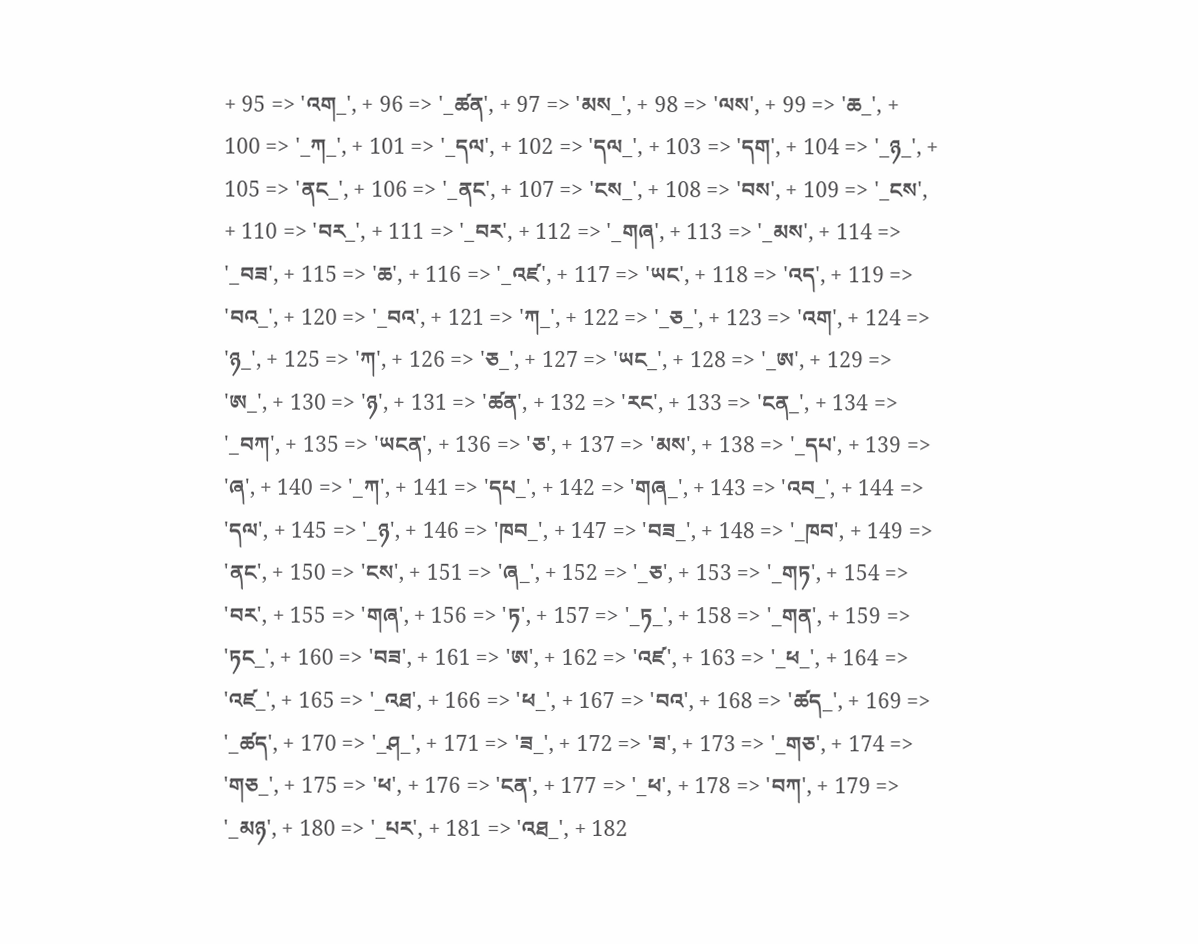+ 95 => 'འག_', + 96 => '_ཚན', + 97 => 'མས_', + 98 => 'ལས', + 99 => 'ཆ_', + 100 => '_ཀ_', + 101 => '_དལ', + 102 => 'དལ_', + 103 => 'དག', + 104 => '_ཉ_', + 105 => 'ནང_', + 106 => '_ནང', + 107 => 'ངས_', + 108 => 'བས', + 109 => '_ངས', + 110 => 'བར_', + 111 => '_བར', + 112 => '_གཞ', + 113 => '_མས', + 114 => '_བཟ', + 115 => 'ཆ', + 116 => '_འཛ', + 117 => 'ཡང', + 118 => 'འད', + 119 => 'བའ_', + 120 => '_བའ', + 121 => 'ཀ_', + 122 => '_ཅ_', + 123 => 'འག', + 124 => 'ཉ_', + 125 => 'ཀ', + 126 => 'ཅ_', + 127 => 'ཡང_', + 128 => '_ཨ', + 129 => 'ཨ_', + 130 => 'ཉ', + 131 => 'ཚན', + 132 => 'རང', + 133 => 'ངན_', + 134 => '_བཀ', + 135 => 'ཡངན', + 136 => 'ཅ', + 137 => 'མས', + 138 => '_དཔ', + 139 => 'ཞ', + 140 => '_ཀ', + 141 => 'དཔ_', + 142 => 'གཞ_', + 143 => 'འབ_', + 144 => 'དལ', + 145 => '_ཉ', + 146 => 'ཁབ_', + 147 => 'བཟ_', + 148 => '_ཁབ', + 149 => 'ནང', + 150 => 'ངས', + 151 => 'ཞ_', + 152 => '_ཅ', + 153 => '_གཏ', + 154 => 'བར', + 155 => 'གཞ', + 156 => 'ཏ', + 157 => '_ཏ_', + 158 => '_གན', + 159 => 'ཏང_', + 160 => 'བཟ', + 161 => 'ཨ', + 162 => 'འཛ', + 163 => '_ཕ_', + 164 => 'འཛ_', + 165 => '_འཐ', + 166 => 'ཕ_', + 167 => 'བའ', + 168 => 'ཚད_', + 169 => '_ཚད', + 170 => '_ཤ_', + 171 => 'ཟ_', + 172 => 'ཟ', + 173 => '_གཅ', + 174 => 'གཅ_', + 175 => 'ཕ', + 176 => 'ངན', + 177 => '_ཕ', + 178 => 'བཀ', + 179 => '_མཉ', + 180 => '_པར', + 181 => 'འཐ_', + 182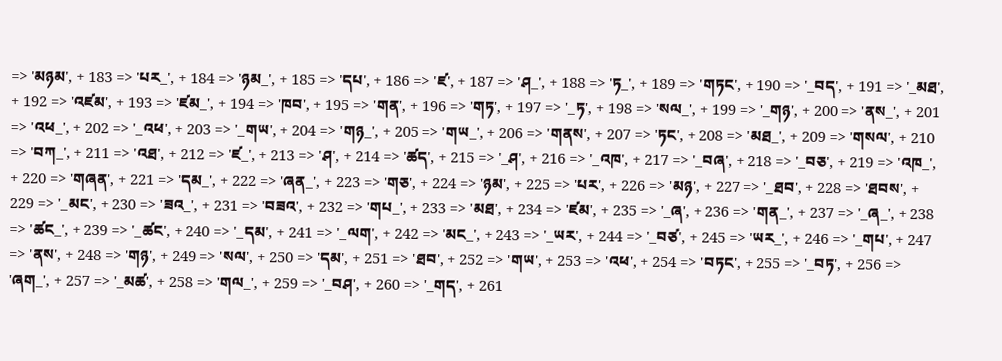=> 'མཉམ', + 183 => 'པར_', + 184 => 'ཉམ_', + 185 => 'དཔ', + 186 => 'ཛ', + 187 => 'ཤ_', + 188 => 'ཏ_', + 189 => 'གཏང', + 190 => '_བད', + 191 => '_མཐ', + 192 => 'འཛམ', + 193 => 'ཛམ_', + 194 => 'ཁབ', + 195 => 'གན', + 196 => 'གཏ', + 197 => '_ཏ', + 198 => 'སལ_', + 199 => '_གཉ', + 200 => 'ནས_', + 201 => 'འཕ_', + 202 => '_འཕ', + 203 => '_གཡ', + 204 => 'གཉ_', + 205 => 'གཡ_', + 206 => 'གནས', + 207 => 'ཏང', + 208 => 'མཐ_', + 209 => 'གསལ', + 210 => 'བཀ_', + 211 => 'འཐ', + 212 => 'ཛ_', + 213 => 'ཤ', + 214 => 'ཚད', + 215 => '_ཤ', + 216 => '_འཁ', + 217 => '_བཞ', + 218 => '_བཅ', + 219 => 'འཁ_', + 220 => 'གཞན', + 221 => 'དམ_', + 222 => 'ཞན_', + 223 => 'གཅ', + 224 => 'ཉམ', + 225 => 'པར', + 226 => 'མཉ', + 227 => '_ཐབ', + 228 => 'ཐབས', + 229 => '_མང', + 230 => 'ཟའ_', + 231 => 'བཟའ', + 232 => 'གཔ_', + 233 => 'མཐ', + 234 => 'ཛམ', + 235 => '_ཞ', + 236 => 'གན_', + 237 => '_ཞ_', + 238 => 'ཚང_', + 239 => '_ཚང', + 240 => '_དམ', + 241 => '_ལག', + 242 => 'མང_', + 243 => '_ཡར', + 244 => '_བཙ', + 245 => 'ཡར_', + 246 => '_གཔ', + 247 => 'ནས', + 248 => 'གཉ', + 249 => 'སལ', + 250 => 'དམ', + 251 => 'ཐབ', + 252 => 'གཡ', + 253 => 'འཕ', + 254 => 'བཏང', + 255 => '_བཏ', + 256 => 'ཞག_', + 257 => '_མཚ', + 258 => 'གལ_', + 259 => '_བཤ', + 260 => '_གད', + 261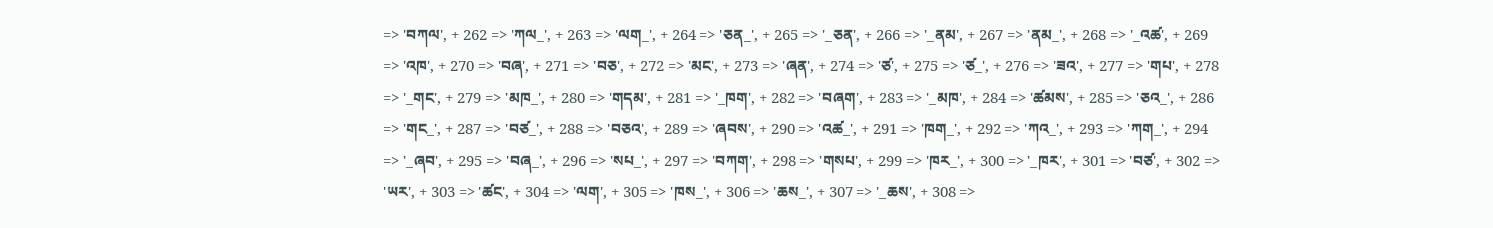=> 'བཀལ', + 262 => 'ཀལ_', + 263 => 'ལག_', + 264 => 'ཅན_', + 265 => '_ཅན', + 266 => '_ནམ', + 267 => 'ནམ_', + 268 => '_འཚ', + 269 => 'འཁ', + 270 => 'བཞ', + 271 => 'བཅ', + 272 => 'མང', + 273 => 'ཞན', + 274 => 'ཙ', + 275 => 'ཙ_', + 276 => 'ཟའ', + 277 => 'གཔ', + 278 => '_གང', + 279 => 'མཁ_', + 280 => 'གདམ', + 281 => '_ཁག', + 282 => 'བཞག', + 283 => '_མཁ', + 284 => 'ཚམས', + 285 => 'ཅའ_', + 286 => 'གང_', + 287 => 'བཙ_', + 288 => 'བཅའ', + 289 => 'ཞབས', + 290 => 'འཚ_', + 291 => 'ཁག_', + 292 => 'ཀའ_', + 293 => 'ཀག_', + 294 => '_ཞབ', + 295 => 'བཞ_', + 296 => 'སཔ_', + 297 => 'བཀག', + 298 => 'གསཔ', + 299 => 'ཁར_', + 300 => '_ཁར', + 301 => 'བཙ', + 302 => 'ཡར', + 303 => 'ཚང', + 304 => 'ལག', + 305 => 'ཁས_', + 306 => 'ཆས_', + 307 => '_ཆས', + 308 =>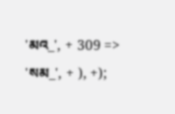'མའ_', + 309 => 'སམ_', + ), +);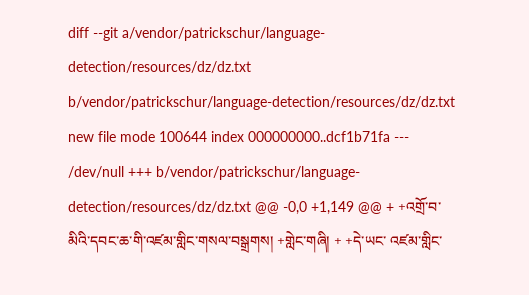diff --git a/vendor/patrickschur/language-detection/resources/dz/dz.txt b/vendor/patrickschur/language-detection/resources/dz/dz.txt new file mode 100644 index 000000000..dcf1b71fa --- /dev/null +++ b/vendor/patrickschur/language-detection/resources/dz/dz.txt @@ -0,0 +1,149 @@ + +འགྲོ་བ་མིའི་དབང་ཆ་གི་འཛམ་གླིང་གསལ་བསྒྲགས། +གླེང་གཞི། + +དེ་ཡང་ འཛམ་གླིང་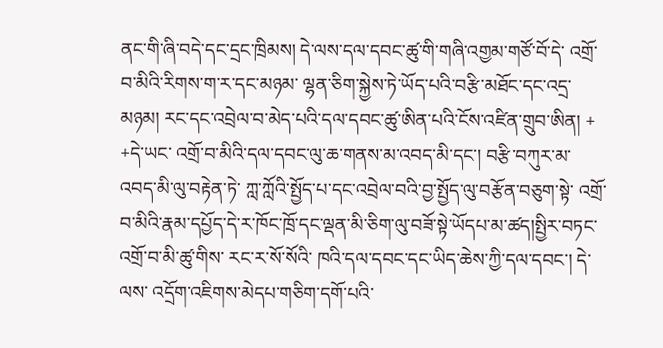ནང་གི་ཞི་བདེ་དང་དྲང་ཁྲིམས། དེ་ལས་དལ་དབང་ཚུ་གི་གཞི་འགྱམ་གཙོ་བོ་དེ་ འགྲོ་བ་མིའི་རིགས་ག་ར་དང་མཉམ་ ལྷན་ཅིག་སྐྱེས་ཏེ་ཡོད་པའི་བརྩི་མཐོང་དང་འདྲ་མཉམ། རང་དང་འབྲེལ་བ་མེད་པའི་དལ་དབང་ཚུ་ཨིན་པའི་ངོས་འཛིན་གྲུབ་ཨིན། + +དེ་ཡང་ འགྲོ་བ་མིའི་དལ་དབང་ལུ་ཆ་གནས་མ་འབད་མི་དང་། བརྩི་བཀུར་མ་འབད་མི་ལུ་བརྟེན་ཏེ་ ཀླ་ཀློའི་སྤྱོད་པ་དང་འབྲེལ་བའི་བྱ་སྤྱོད་ལུ་བརྩོན་བཅུག་སྟེ་ འགྲོ་བ་མིའི་རྣམ་དཔྱོད་དེ་ར་ཁོང་ཁྲོ་དང་ལྡན་མི་ཅིག་ལུ་བཟོ་སྟེ་ཡོདཔ་མ་ཚད།སྤྱིར་བཏང་འགྲོ་བ་མི་ཚུ་གིས་ རང་ར་སོ་སོའི་ ཁའི་དལ་དབང་དང་ཡིད་ཆེས་ཀྱི་དལ་དབང་། དེ་ལས་ འདྲོག་འཇིགས་མེདཔ་གཅིག་དགོ་པའི་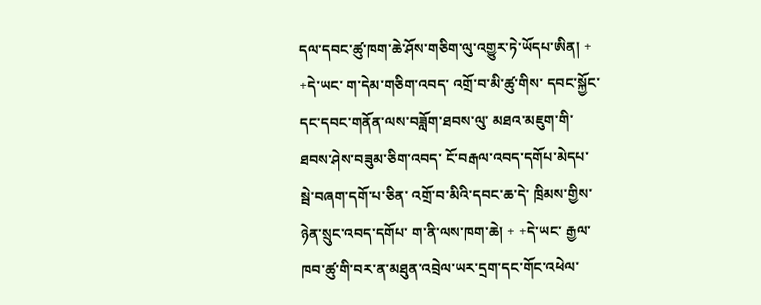དལ་དབང་ཚུ་ཁག་ཆེ་ཤོས་གཅིག་ལུ་འགྱུར་ཏེ་ཡོདཔ་ཨིན། + +དེ་ཡང་ ག་དེམ་གཅིག་འབད་ འགྲོ་བ་མི་ཚུ་གིས་ དབང་སྐྱོང་དང་དབང་གནོན་ལས་བཟློག་ཐབས་ལུ་ མཐའ་མཇུག་གི་ཐབས་ཤེས་བཟུམ་ཅིག་འབད་ ངོ་བརྒལ་འབད་དགོཔ་མེདཔ་སྦེ་བཞག་དགོ་པ་ཅིན་ འགྲོ་བ་མིའི་དབང་ཆ་དེ་ ཁྲིམས་གྱིས་ཉེན་སྲུང་འབད་དགོཔ་ ག་ནི་ལས་ཁག་ཆེ། + +དེ་ཡང་ རྒྱལ་ཁབ་ཚུ་གི་བར་ན་མཐུན་འབྲེལ་ཡར་དྲག་དང་གོང་འཕེལ་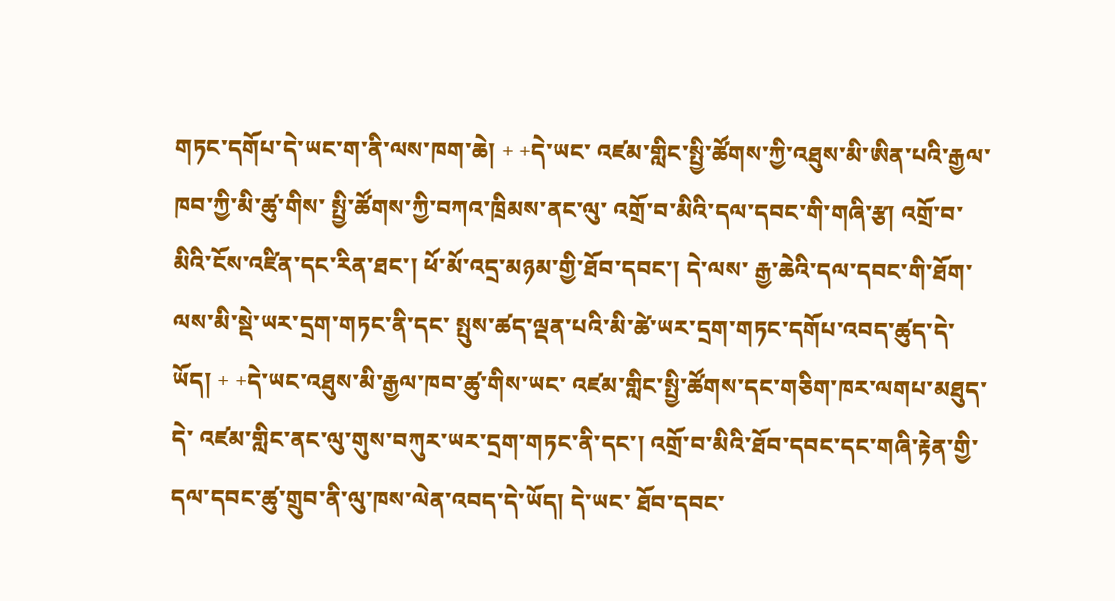གཏང་དགོཔ་དེ་ཡང་ག་ནི་ལས་ཁག་ཆེ། + +དེ་ཡང་ འཛམ་གླིང་སྤྱི་ཚོགས་ཀྱི་འཐུས་མི་ཨིན་པའི་རྒྱལ་ཁབ་ཀྱི་མི་ཚུ་གིས་ སྤྱི་ཚོགས་ཀྱི་བཀའ་ཁྲིམས་ནང་ལུ་ འགྲོ་བ་མིའི་དལ་དབང་གི་གཞི་རྩ། འགྲོ་བ་མིའི་ངོས་འཛིན་དང་རིན་ཐང་། ཕོ་མོ་འདྲ་མཉམ་གྱི་ཐོབ་དབང་། དེ་ལས་ རྒྱ་ཆེའི་དལ་དབང་གི་ཐོག་ལས་མི་སྡེ་ཡར་དྲག་གཏང་ནི་དང་ སྤུས་ཚད་ལྡན་པའི་མི་ཚེ་ཡར་དྲག་གཏང་དགོཔ་འབད་ཚུད་དེ་ཡོད། + +དེ་ཡང་འཐུས་མི་རྒྱལ་ཁབ་ཚུ་གིས་ཡང་ འཛམ་གླིང་སྤྱི་ཚོགས་དང་གཅིག་ཁར་ལགཔ་མཐུད་དེ་ འཛམ་གླིང་ནང་ལུ་གུས་བཀུར་ཡར་དྲག་གཏང་ནི་དང་། འགྲོ་བ་མིའི་ཐོབ་དབང་དང་གཞི་རྟེན་གྱི་དལ་དབང་ཚུ་གྲུབ་ནི་ལུ་ཁས་ལེན་འབད་དེ་ཡོད། དེ་ཡང་ ཐོབ་དབང་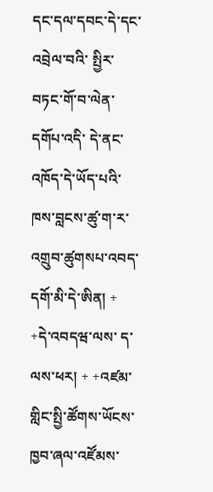དང་དལ་དབང་དེ་དང་འབྲེལ་བའི་ སྤྱིར་བཏང་གོ་བ་ལེན་དགོཔ་འདི་ དེ་ནང་འཁོད་དེ་ཡོད་པའི་ཁས་བླངས་ཚུ་ག་ར་འགྲུབ་ཚུགསཔ་འབད་དགོ་མི་དེ་ཨིན། + +དེ་འབདཝ་ལས་ ད་ལས་ཕར། + +འཛམ་གླིང་སྤྱི་ཚོགས་ཡོངས་ཁྱབ་ཞལ་འཛོམས་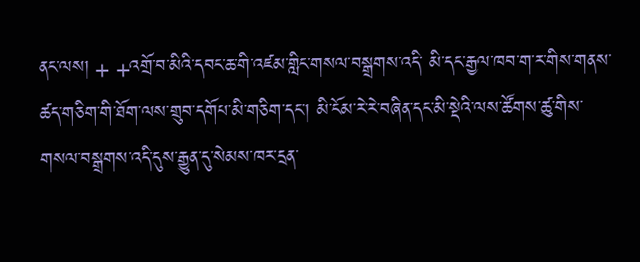ནང་ལས། + +འགྲོ་བ་མིའི་དབང་ཆ་གི་འཛམ་གླིང་གསལ་བསྒྲགས་འདི་ མི་དང་རྒྱལ་ཁབ་ག་ར་གིས་གནས་ཚད་གཅིག་གི་ཐོག་ལས་གྲུབ་དགོཔ་མི་གཅིག་དང་། མི་ངོམ་རེ་རེ་བཞིན་དང་མི་སྡེའི་ལས་ཚོགས་ཚུ་གིས་ གསལ་བསྒྲགས་འདི་དུས་རྒྱུན་དུ་སེམས་ཁར་དྲན་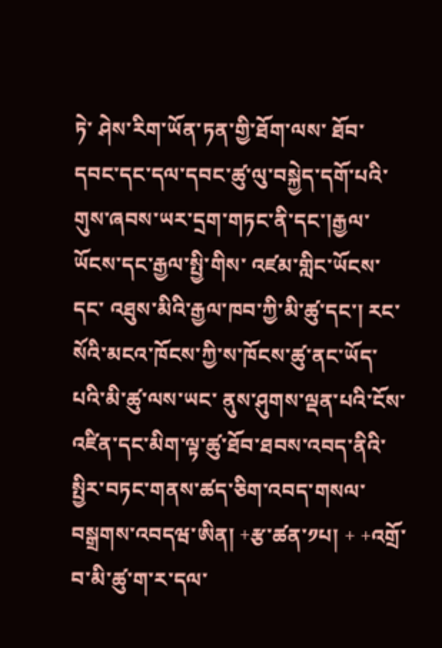ཏེ་ ཤེས་རིག་ཡོན་ཏན་གྱི་ཐོག་ལས་ ཐོབ་དབང་དང་དལ་དབང་ཚུ་ལུ་བསྐྱེད་དགོ་པའི་གུས་ཞབས་ཡར་དྲག་གཏང་ནི་དང་།རྒྱལ་ཡོངས་དང་རྒྱལ་སྤྱི་གིས་ འཛམ་གླིང་ཡོངས་དང་ འཐུས་མིའི་རྒྱལ་ཁབ་ཀྱི་མི་ཚུ་དང་། རང་སོའི་མངའ་ཁོངས་ཀྱི་ས་ཁོངས་ཚུ་ནང་ཡོད་པའི་མི་ཚུ་ལས་ཡང་ ནུས་ཤུགས་ལྡན་པའི་ངོས་འཛིན་དང་མིག་ལྟ་ཚུ་ཐོབ་ཐབས་འབད་ནིའི་སྤྱིར་བཏང་གནས་ཚད་ཅིག་འབད་གསལ་བསྒྲགས་འབདཝ་ཨིན། +རྩ་ཚན་༡པ། + +འགྲོ་བ་མི་ཚུ་ག་ར་དལ་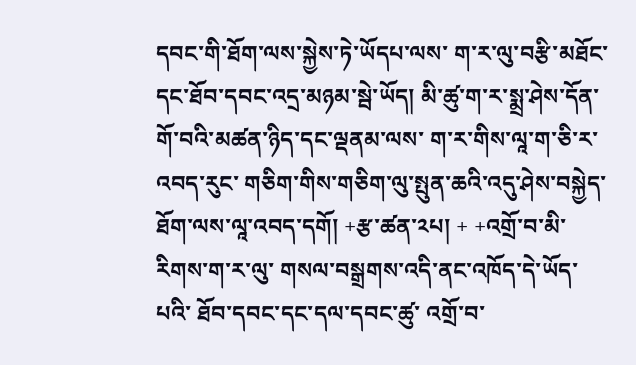དབང་གི་ཐོག་ལས་སྐྱེས་ཏེ་ཡོདཔ་ལས་ ག་ར་ལུ་བརྩི་མཐོང་དང་ཐོབ་དབང་འདྲ་མཉམ་སྦེ་ཡོད། མི་ཚུ་ག་ར་སྨྲ་ཤེས་དོན་གོ་བའི་མཚན་ཉིད་དང་ལྡནམ་ལས་ ག་ར་གིས་ལཱ་ག་ཅི་ར་འབད་རུང་ གཅིག་གིས་གཅིག་ལུ་སྤུན་ཆའི་འདུ་ཤེས་བསྐྱེད་ཐོག་ལས་ལཱ་འབད་དགོ། +རྩ་ཚན་༢པ། + +འགྲོ་བ་མི་རིགས་ག་ར་ལུ་ གསལ་བསྒྲགས་འདི་ནང་འཁོད་དེ་ཡོད་པའི་ ཐོབ་དབང་དང་དལ་དབང་ཚུ་ འགྲོ་བ་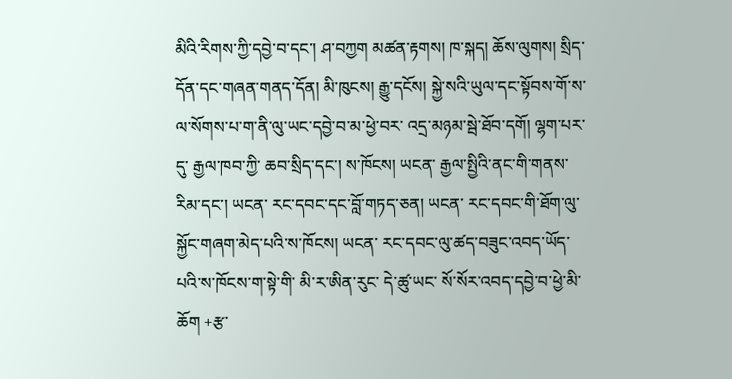མིའི་རིགས་ཀྱི་དབྱེ་བ་དང་། ཤ་བཀྱག མཚན་རྟགས། ཁ་སྐད། ཆོས་ལུགས། སྲིད་དོན་དང་གཞན་གནད་དོན། མི་ཁུངས། རྒྱུ་དངོས། སྐྱེ་སའི་ཡུལ་དང་སྟོབས་གོ་ས་ལ་སོགས་པ་ག་ནི་ལུ་ཡང་དབྱེ་བ་མ་ཕྱེ་བར་ འདྲ་མཉམ་སྦེ་ཐོབ་དགོ། ལྷག་པར་དུ་ རྒྱལ་ཁབ་ཀྱི་ ཆབ་སྲིད་དང་། ས་ཁོངས། ཡངན་ རྒྱལ་སྤྱིའི་ནང་གི་གནས་རིམ་དང་། ཡངན་ རང་དབང་དང་བློ་གཏད་ཅན། ཡངན་ རང་དབང་གི་ཐོག་ལུ་སྐྱོང་གཞག་མེད་པའི་ས་ཁོངས། ཡངན་ རང་དབང་ལུ་ཚད་བཟུང་འབད་ཡོད་པའི་ས་ཁོངས་ག་སྟེ་གི་ མི་ར་ཨིན་རུང་ དེ་ཚུ་ཡང་ སོ་སོར་འབད་དབྱེ་བ་ཕྱེ་མི་ཆོག +རྩ་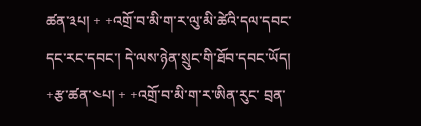ཚན་༣པ། + +འགྲོ་བ་མི་ག་ར་ལུ་མི་ཚེའི་དལ་དབང་དང་རང་དབང་། དེ་ལས་ཉེན་སྲུང་གི་ཐོབ་དབང་ཡོད། +རྩ་ཚན་༤པ། + +འགྲོ་བ་མི་ག་ར་ཨིན་རུང་ བྲན་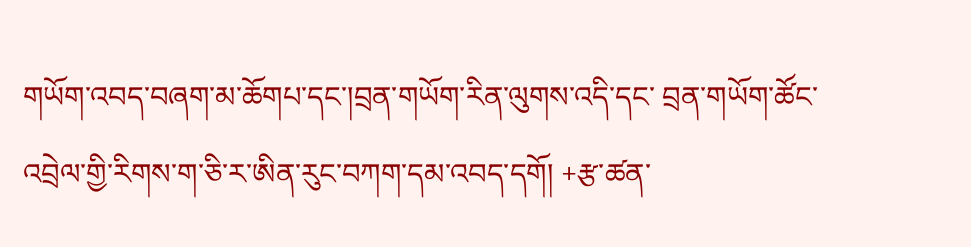གཡོག་འབད་བཞག་མ་ཆོགཔ་དང་།བྲན་གཡོག་རིན་ལུགས་འདི་དང་ བྲན་གཡོག་ཚོང་འབྲེལ་གྱི་རིགས་ག་ཅི་ར་ཨིན་རུང་བཀག་དམ་འབད་དགོ། +རྩ་ཚན་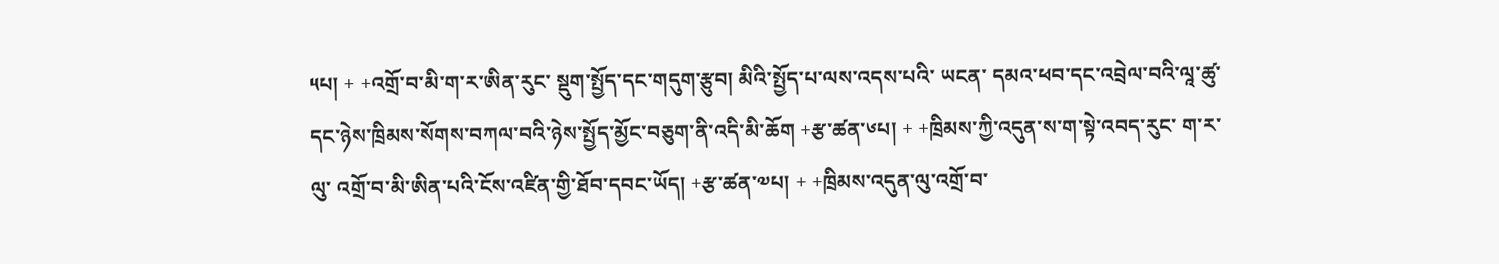༥པ། + +འགྲོ་བ་མི་ག་ར་ཨིན་རུང་ སྡུག་སྤྱོད་དང་གདུག་རྩུབ། མིའི་སྤྱོད་པ་ལས་འདས་པའི་ ཡངན་ དམའ་ཕབ་དང་འབྲེལ་བའི་ལཱ་ཚུ་དང་ཉེས་ཁྲིམས་སོགས་བཀལ་བའི་ཉེས་སྤྱོད་མྱོང་བཅུག་ནི་འདི་མི་ཆོག +རྩ་ཚན་༦པ། + +ཁྲིམས་ཀྱི་འདུན་ས་ག་སྟེ་འབད་རུང་ ག་ར་ལུ་ འགྲོ་བ་མི་ཨིན་པའི་ངོས་འཛིན་གྱི་ཐོབ་དབང་ཡོད། +རྩ་ཚན་༧པ། + +ཁྲིམས་འདུན་ལུ་འགྲོ་བ་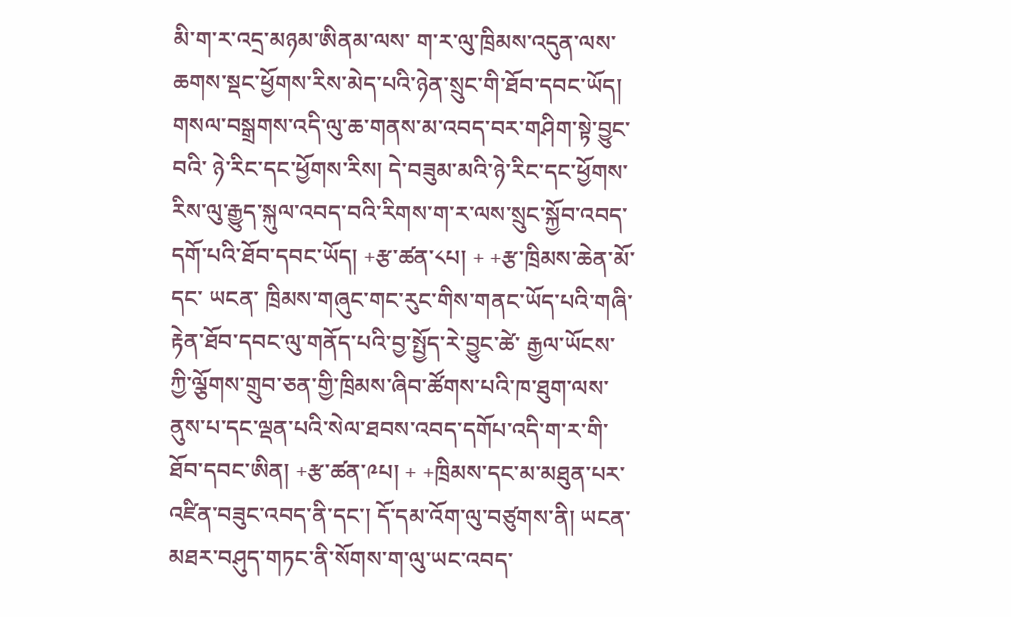མི་ག་ར་འདྲ་མཉམ་ཨིནམ་ལས་ ག་ར་ལུ་ཁྲིམས་འདུན་ལས་ ཆགས་སྡང་ཕྱོགས་རིས་མེད་པའི་ཉེན་སྲུང་གི་ཐོབ་དབང་ཡོད། གསལ་བསྒྲགས་འདི་ལུ་ཆ་གནས་མ་འབད་བར་གཤིག་སྟེ་བྱུང་བའི་ ཉེ་རིང་དང་ཕྱོགས་རིས། དེ་བཟུམ་མའི་ཉེ་རིང་དང་ཕྱོགས་རིས་ལུ་རྒྱུད་སྐུལ་འབད་བའི་རིགས་ག་ར་ལས་སྲུང་སྐྱོབ་འབད་དགོ་པའི་ཐོབ་དབང་ཡོད། +རྩ་ཚན་༨པ། + +རྩ་ཁྲིམས་ཆེན་མོ་དང་ ཡངན་ ཁྲིམས་གཞུང་གང་རུང་གིས་གནང་ཡོད་པའི་གཞི་རྟེན་ཐོབ་དབང་ལུ་གནོད་པའི་བྱ་སྤྱོད་རེ་བྱུང་ཚེ་ རྒྱལ་ཡོངས་ཀྱི་ལྕོགས་གྲུབ་ཅན་གྱི་ཁྲིམས་ཞིབ་ཚོགས་པའི་ཁ་ཐུག་ལས་ནུས་པ་དང་ལྡན་པའི་སེལ་ཐབས་འབད་དགོཔ་འདི་ག་ར་གི་ཐོབ་དབང་ཨིན། +རྩ་ཚན་༩པ། + +ཁྲིམས་དང་མ་མཐུན་པར་འཛིན་བཟུང་འབད་ནི་དང་། དོ་དམ་འོག་ལུ་བཙུགས་ནི། ཡངན་ མཐར་བཤུད་གཏང་ནི་སོགས་ག་ལུ་ཡང་འབད་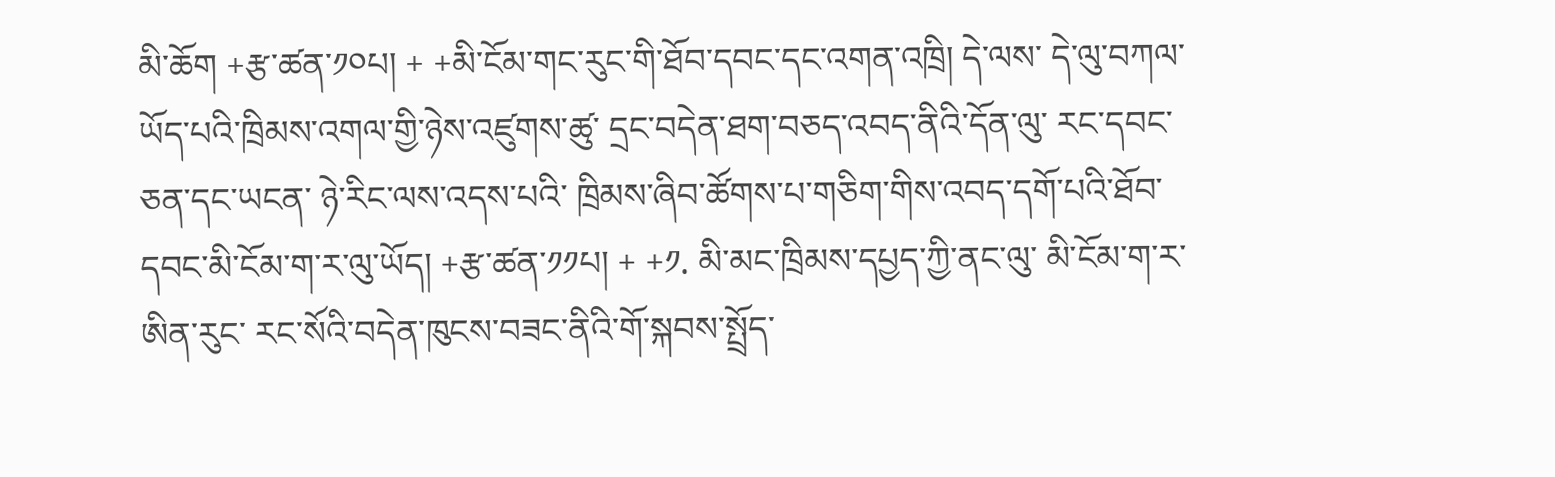མི་ཆོག +རྩ་ཚན་༡༠པ། + +མི་ངོམ་གང་རུང་གི་ཐོབ་དབང་དང་འགན་འཁྲི། དེ་ལས་ དེ་ལུ་བཀལ་ཡོད་པའི་ཁྲིམས་འགལ་གྱི་ཉེས་འཛུགས་ཚུ་ དྲང་བདེན་ཐག་བཅད་འབད་ནིའི་དོན་ལུ་ རང་དབང་ཅན་དང་ཡངན་ ཉེ་རིང་ལས་འདས་པའི་ ཁྲིམས་ཞིབ་ཚོགས་པ་གཅིག་གིས་འབད་དགོ་པའི་ཐོབ་དབང་མི་ངོམ་ག་ར་ལུ་ཡོད། +རྩ་ཚན་༡༡པ། + +༡. མི་མང་ཁྲིམས་དཔྱད་ཀྱི་ནང་ལུ་ མི་ངོམ་ག་ར་ཨིན་རུང་ རང་སོའི་བདེན་ཁུངས་བཟང་ནིའི་གོ་སྐབས་སྤྲོད་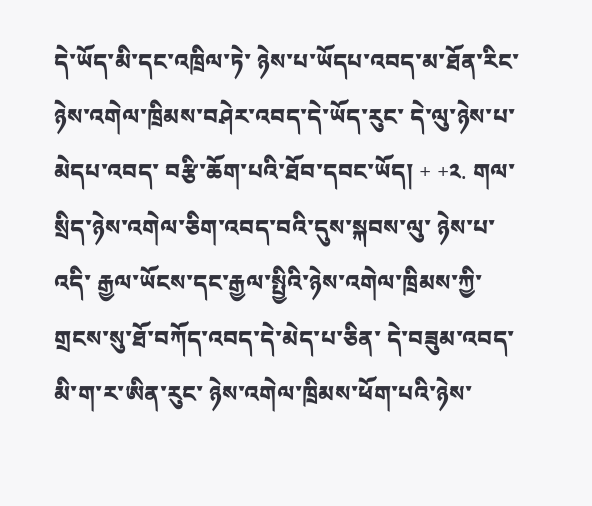དེ་ཡོད་མི་དང་འཁྲིལ་ཏེ་ ཉེས་པ་ཡོདཔ་འབད་མ་ཐོན་རིང་ ཉེས་འགེལ་ཁྲིམས་བཤེར་འབད་དེ་ཡོད་རུང་ དེ་ལུ་ཉེས་པ་མེདཔ་འབད་ བརྩི་ཆོག་པའི་ཐོབ་དབང་ཡོད། + +༢. གལ་སྲིད་ཉེས་འགེལ་ཅིག་འབད་བའི་དུས་སྐབས་ལུ་ ཉེས་པ་འདི་ རྒྱལ་ཡོངས་དང་རྒྱལ་སྤྱིའི་ཉེས་འགེལ་ཁྲིམས་ཀྱི་གྲངས་སུ་ཐོ་བཀོད་འབད་དེ་མེད་པ་ཅིན་ དེ་བཟུམ་འབད་མི་ག་ར་ཨིན་རུང་ ཉེས་འགེལ་ཁྲིམས་ཕོག་པའི་ཉེས་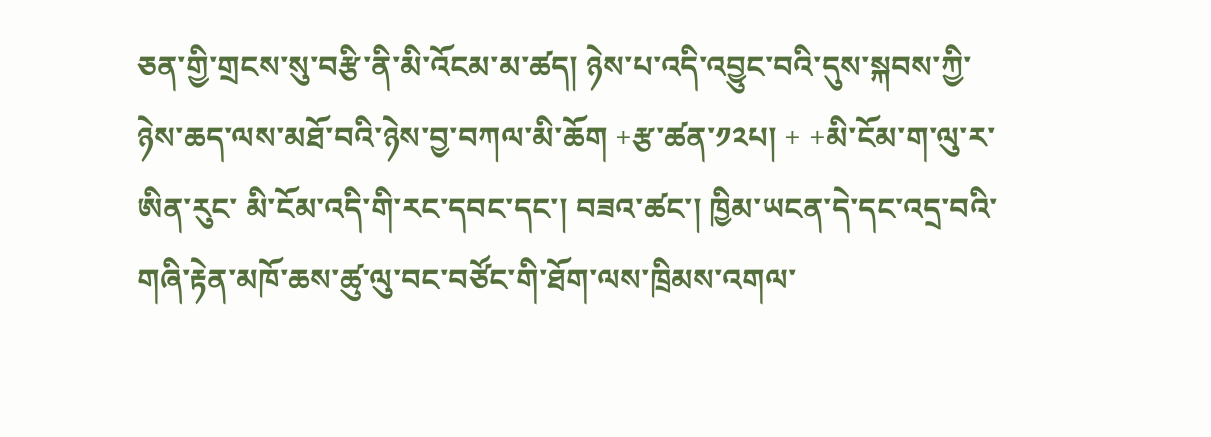ཅན་གྱི་གྲངས་སུ་བརྩི་ནི་མི་འོངམ་མ་ཚད། ཉེས་པ་འདི་འབྱུང་བའི་དུས་སྐབས་ཀྱི་ཉེས་ཆད་ལས་མཐོ་བའི་ཉེས་བྱ་བཀལ་མི་ཆོག +རྩ་ཚན་༡༢པ། + +མི་ངོམ་ག་ལུ་ར་ཨིན་རུང་ མི་ངོམ་འདི་གི་རང་དབང་དང་། བཟའ་ཚང་། ཁྱིམ་ཡངན་དེ་དང་འདྲ་བའི་གཞི་རྟེན་མཁོ་ཆས་ཚུ་ལུ་བང་བཙོང་གི་ཐོག་ལས་ཁྲིམས་འགལ་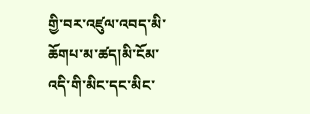གྱི་བར་འཛུལ་འབད་མི་ཆོགཔ་མ་ཚད།མི་ངོམ་འདི་གི་མིང་དང་མིང་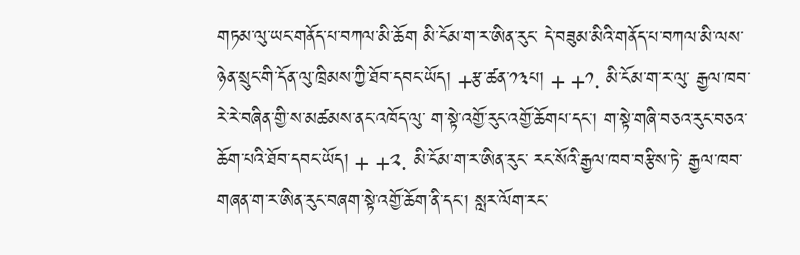གཏམ་ལུ་ཡང་གནོད་པ་བཀལ་མི་ཆོག མི་ངོམ་ག་ར་ཨིན་རུང་ དེ་བཟུམ་མིའི་གནོད་པ་བཀལ་མི་ལས་ཉེན་སྲུང་གི་དོན་ལུ་ཁྲིམས་ཀྱི་ཐོབ་དབང་ཡོད། +རྩ་ཚན་༡༣པ། + +༡. མི་ངོམ་ག་ར་ལུ་ རྒྱལ་ཁབ་རེ་རེ་བཞིན་གྱི་ས་མཚམས་ནང་འཁོད་ལུ་ ག་སྟེ་འགྱོ་རུང་འགྱོ་ཆོགཔ་དང་། ག་སྟེ་གཞི་བཅའ་རུང་བཅའ་ཆོག་པའི་ཐོབ་དབང་ཡོད། + +༢. མི་ངོམ་ག་ར་ཨིན་རུང་ རང་སོའི་རྒྱལ་ཁབ་བརྩིས་ཏེ་ རྒྱལ་ཁབ་གཞན་ག་ར་ཨིན་རུང་བཞག་སྟེ་འགྱོ་ཆོག་ནི་དང་། སླར་ལོག་རང་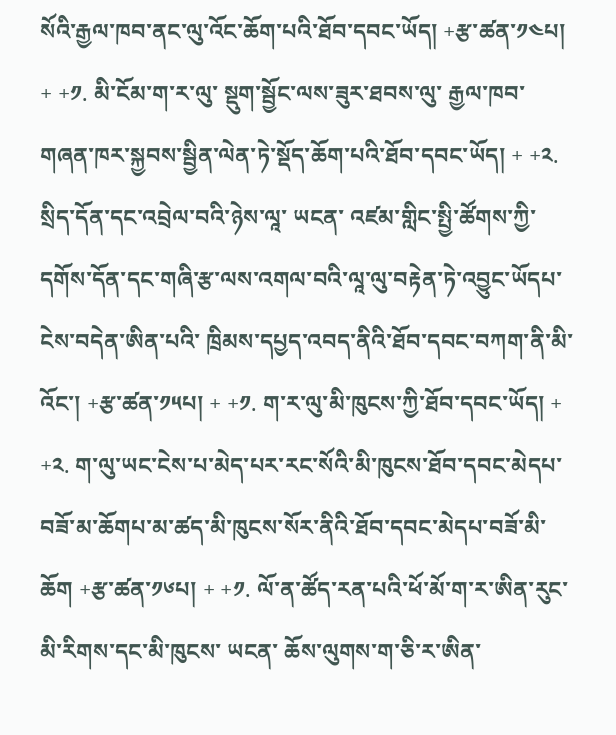སོའི་རྒྱལ་ཁབ་ནང་ལུ་འོང་ཆོག་པའི་ཐོབ་དབང་ཡོད། +རྩ་ཚན་༡༤པ། + +༡. མི་ངོམ་ག་ར་ལུ་ སྡུག་སྦྱོང་ལས་ཟུར་ཐབས་ལུ་ རྒྱལ་ཁབ་གཞན་ཁར་སྐྱབས་སྦྱིན་ལེན་ཏེ་སྡོད་ཆོག་པའི་ཐོབ་དབང་ཡོད། + +༢. སྲིད་དོན་དང་འབྲེལ་བའི་ཉེས་ལཱ་ ཡངན་ འཛམ་གླིང་སྤྱི་ཚོགས་ཀྱི་དགོས་དོན་དང་གཞི་རྩ་ལས་འགལ་བའི་ལཱ་ལུ་བརྟེན་ཏེ་འབྱུང་ཡོདཔ་ངེས་བདེན་ཨིན་པའི་ ཁྲིམས་དཔྱད་འབད་ནིའི་ཐོབ་དབང་བཀག་ནི་མི་འོང་། +རྩ་ཚན་༡༥པ། + +༡. ག་ར་ལུ་མི་ཁུངས་ཀྱི་ཐོབ་དབང་ཡོད། + +༢. ག་ལུ་ཡང་ངེས་པ་མེད་པར་རང་སོའི་མི་ཁུངས་ཐོབ་དབང་མེདཔ་བཟོ་མ་ཆོགཔ་མ་ཚད་མི་ཁུངས་སོར་ནིའི་ཐོབ་དབང་མེདཔ་བཟོ་མི་ཆོག +རྩ་ཚན་༡༦པ། + +༡. ལོ་ན་ཚོད་རན་པའི་ཕོ་མོ་ག་ར་ཨིན་རུང་ མི་རིགས་དང་མི་ཁུངས་ ཡངན་ ཆོས་ལུགས་ག་ཅི་ར་ཨིན་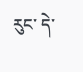རུང་ དེ་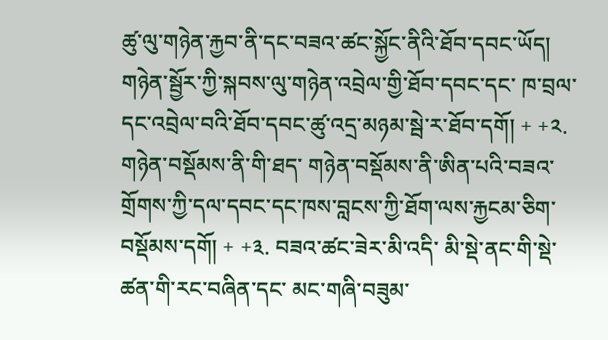ཚུ་ལུ་གཉེན་རྐྱབ་ནི་དང་བཟའ་ཚང་སྐྱོང་ནིའི་ཐོབ་དབང་ཡོད། གཉེན་སྦྱོར་ཀྱི་སྐབས་ལུ་གཉེན་འབྲེལ་གྱི་ཐོབ་དབང་དང་ ཁ་བྲལ་དང་འབྲེལ་བའི་ཐོབ་དབང་ཚུ་འདྲ་མཉམ་སྦེ་ར་ཐོབ་དགོ། + +༢. གཉེན་བསྡོམས་ནི་གི་ཐད་ གཉེན་བསྡོམས་ནི་ཨིན་པའི་བཟའ་གྲོགས་ཀྱི་དལ་དབང་དང་ཁས་བླངས་ཀྱི་ཐོག་ལས་རྐྱངམ་ཅིག་བསྡོམས་དགོ། + +༣. བཟའ་ཚང་ཟེར་མི་འདི་ མི་སྡེ་ནང་གི་སྡེ་ཚན་གི་རང་བཞིན་དང་ མང་གཞི་བཟུམ་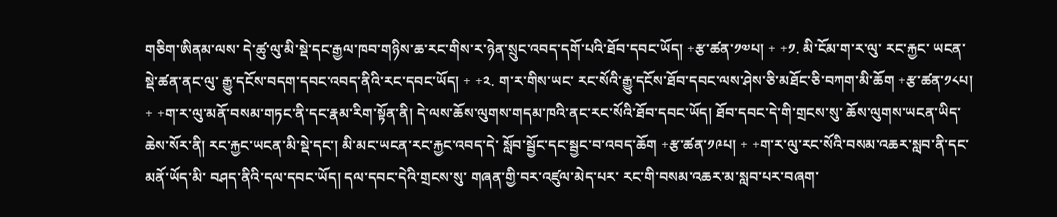གཅིག་ཨིནམ་ལས་ དེ་ཚུ་ལུ་མི་སྡེ་དང་རྒྱལ་ཁབ་གཉིས་ཆ་རང་གིས་ར་ཉེན་སྲུང་འབད་དགོ་པའི་ཐོབ་དབང་ཡོད། +རྩ་ཚན་༡༧པ། + +༡. མི་ངོམ་ག་ར་ལུ་ རང་རྐྱང་ ཡངན་ སྡེ་ཚན་ནང་ལུ་ རྒྱུ་དངོས་བདག་དབང་འབད་ནིའི་རང་དབང་ཡོད། + +༢. ག་ར་གིས་ཡང་ རང་སོའི་རྒྱུ་དངོས་ཐོབ་དབང་ལས་ཤེས་ཅི་མཐོང་ཅི་བཀག་མི་ཆོག +རྩ་ཚན་༡༨པ། + +ག་ར་ལུ་མནོ་བསམ་གཏང་ནི་དང་རྣམ་རིག་སྟོན་ནི། དེ་ལས་ཆོས་ལུགས་གདམ་ཁའི་ནང་རང་སོའི་ཐོབ་དབང་ཡོད། ཐོབ་དབང་དེ་གི་གྲངས་སུ་ ཆོས་ལུགས་ཡངན་ཡིད་ཆེས་སོར་ནི། རང་རྐྱང་ཡངན་མི་སྡེ་དང་། མི་མང་ཡངན་རང་རྐྱང་འབད་དེ་ སློབ་སྦྱོང་དང་སྦྱང་བ་འབད་ཆོག +རྩ་ཚན་༡༩པ། + +ག་ར་ལུ་རང་སོའི་བསམ་འཆར་སླབ་ནི་དང་མནོ་ཡོད་མི་ བཤད་ནིའི་དལ་དབང་ཡོད། དལ་དབང་དེའི་གྲངས་སུ་ གཞན་གྱི་བར་འཛུལ་མེད་པར་ རང་གི་བསམ་འཆར་མ་སླབ་པར་བཞག་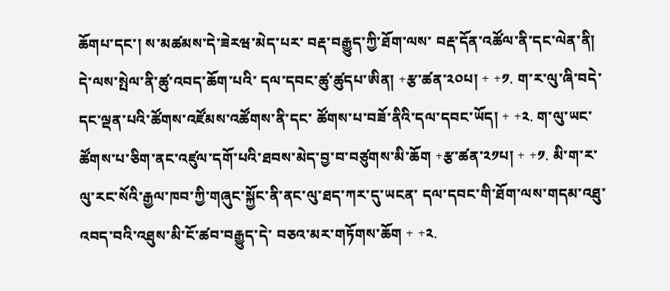ཆོགཔ་དང་། ས་མཚམས་དེ་ཟེརཝ་མེད་པར་ བརྡ་བརྒྱུད་ཀྱི་ཐོག་ལས་ བརྡ་དོན་འཚོལ་ནི་དང་ལེན་ནི། དེ་ལས་སྤེལ་ནི་ཚུ་འབད་ཆོག་པའི་ དལ་དབང་ཚུ་ཚུདཔ་ཨིན། +རྩ་ཚན་༢༠པ། + +༡. ག་ར་ལུ་ཞི་བདེ་དང་ལྡན་པའི་ཚོགས་འཛོམས་འཚོགས་ནི་དང་ ཚོགས་པ་བཟོ་ནིའི་དལ་དབང་ཡོད། + +༢. ག་ལུ་ཡང་ཚོགས་པ་ཅིག་ནང་འཛུལ་དགོ་པའི་ཐབས་མེད་བྱ་བ་བཙུགས་མི་ཆོག +རྩ་ཚན་༢༡པ། + +༡. མི་ག་ར་ལུ་རང་སོའི་རྒྱལ་ཁབ་ཀྱི་གཞུང་སྐྱོང་ནི་ནང་ལུ་ཐད་ཀར་དུ་ཡངན་ དལ་དབང་གི་ཐོག་ལས་གདམ་འཐུ་འབད་བའི་འཐུས་མི་ངོ་ཚབ་བརྒྱུད་དེ་ བཅའ་མར་གཏོགས་ཆོག + +༢.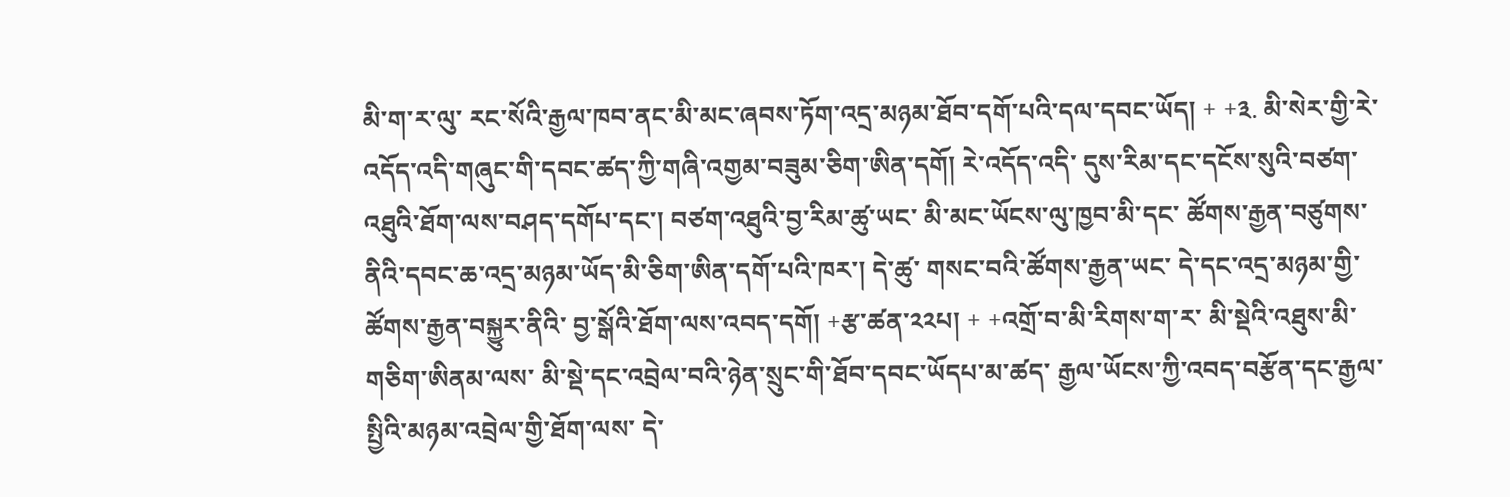མི་ག་ར་ལུ་ རང་སོའི་རྒྱལ་ཁབ་ནང་མི་མང་ཞབས་ཏོག་འདྲ་མཉམ་ཐོབ་དགོ་པའི་དལ་དབང་ཡོད། + +༣. མི་སེར་གྱི་རེ་འདོད་འདི་གཞུང་གི་དབང་ཚད་ཀྱི་གཞི་འགྱམ་བཟུམ་ཅིག་ཨིན་དགོ། རེ་འདོད་འདི་ དུས་རིམ་དང་དངོས་སུའི་བཙག་འཐུའི་ཐོག་ལས་བཤད་དགོཔ་དང་། བཙག་འཐུའི་བྱ་རིམ་ཚུ་ཡང་ མི་མང་ཡོངས་ལུ་ཁྱབ་མི་དང་ ཚོགས་རྒྱན་བཙུགས་ནིའི་དབང་ཆ་འདྲ་མཉམ་ཡོད་མི་ཅིག་ཨིན་དགོ་པའི་ཁར་། དེ་ཚུ་ གསང་བའི་ཚོགས་རྒྱན་ཡང་ དེ་དང་འདྲ་མཉམ་གྱི་ཚོགས་རྒྱན་བསྐྱུར་ནིའི་ བྱ་སྒོའི་ཐོག་ལས་འབད་དགོ། +རྩ་ཚན་༢༢པ། + +འགྲོ་བ་མི་རིགས་ག་ར་ མི་སྡེའི་འཐུས་མི་གཅིག་ཨིནམ་ལས་ མི་སྡེ་དང་འབྲེལ་བའི་ཉེན་སྲུང་གི་ཐོབ་དབང་ཡོདཔ་མ་ཚད་ རྒྱལ་ཡོངས་ཀྱི་འབད་བརྩོན་དང་རྒྱལ་སྤྱིའི་མཉམ་འབྲེལ་གྱི་ཐོག་ལས་ དེ་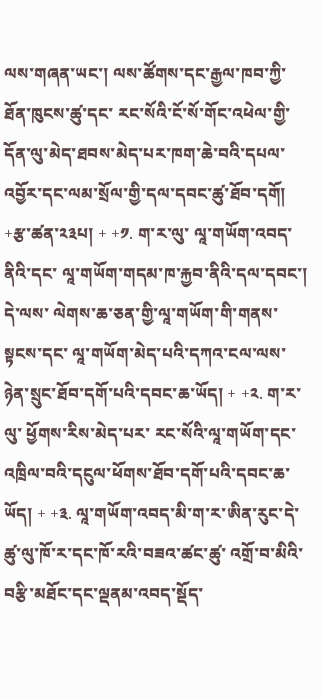ལས་གཞན་ཡང་། ལས་ཚོགས་དང་རྒྱལ་ཁབ་ཀྱི་ཐོན་ཁུངས་ཚུ་དང་ རང་སོའི་ངོ་སོ་གོང་འཕེལ་གྱི་དོན་ལུ་མེད་ཐབས་མེད་པར་ཁག་ཆེ་བའི་དཔལ་འབྱོར་དང་ལམ་སྲོལ་གྱི་དལ་དབང་ཚུ་ཐོབ་དགོ། +རྩ་ཚན་༢༣པ། + +༡. ག་ར་ལུ་ ལཱ་གཡོག་འབད་ནིའི་དང་ ལཱ་གཡོག་གདམ་ཁ་རྐྱབ་ནིའི་དལ་དབང་། དེ་ལས་ ལེགས་ཆ་ཅན་གྱི་ལཱ་གཡོག་གི་གནས་སྟངས་དང་ ལཱ་གཡོག་མེད་པའི་དཀའ་ངལ་ལས་ཉེན་སྲུང་ཐོབ་དགོ་པའི་དབང་ཆ་ཡོད། + +༢. ག་ར་ལུ་ ཕྱོགས་རིས་མེད་པར་ རང་སོའི་ལཱ་གཡོག་དང་འཁྲིལ་བའི་དངུལ་ཕོགས་ཐོབ་དགོ་པའི་དབང་ཆ་ཡོད། + +༣. ལཱ་གཡོག་འབད་མི་ག་ར་ཨིན་རུང་དེ་ཚུ་ལུ་ཁོ་ར་དང་ཁོ་རའི་བཟའ་ཚང་ཚུ་ འགྲོ་བ་མིའི་བརྩི་མཐོང་དང་ལྡནམ་འབད་སྡོད་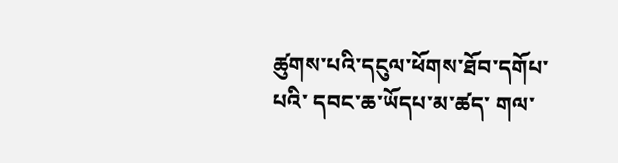ཚུགས་པའི་དངུལ་ཕོགས་ཐོབ་དགོཔ་པའི་ དབང་ཆ་ཡོདཔ་མ་ཚད་ གལ་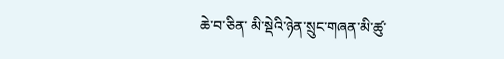ཆེ་བ་ཅིན་ མི་སྡེའི་ཉེན་སྲུང་གཞན་མི་ཚུ་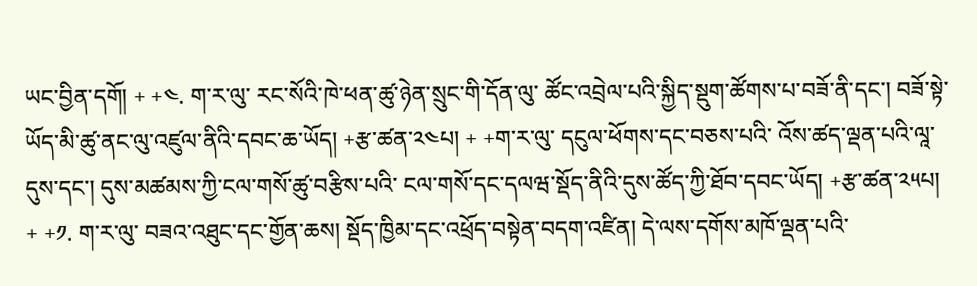ཡང་བྱིན་དགོ། + +༤. ག་ར་ལུ་ རང་སོའི་ཁེ་ཕན་ཚུ་ཉེན་སྲུང་གི་དོན་ལུ་ ཚོང་འབྲེལ་པའི་སྐྱིད་སྡུག་ཚོགས་པ་བཟོ་ནི་དང་། བཟོ་སྟེ་ཡོད་མི་ཚུ་ནང་ལུ་འཛུལ་ནིའི་དབང་ཆ་ཡོད། +རྩ་ཚན་༢༤པ། + +ག་ར་ལུ་ དངུལ་ཕོགས་དང་བཅས་པའི་ འོས་ཚད་ལྡན་པའི་ལཱ་དུས་དང་། དུས་མཚམས་ཀྱི་ངལ་གསོ་ཚུ་བརྩིས་པའི་ ངལ་གསོ་དང་དལཝ་སྡོད་ནིའི་དུས་ཚོད་ཀྱི་ཐོབ་དབང་ཡོད། +རྩ་ཚན་༢༥པ། + +༡. ག་ར་ལུ་ བཟའ་འཐུང་དང་གྱོན་ཆས། སྡོད་ཁྱིམ་དང་འཕྲོད་བསྟེན་བདག་འཛིན། དེ་ལས་དགོས་མཁོ་ལྡན་པའི་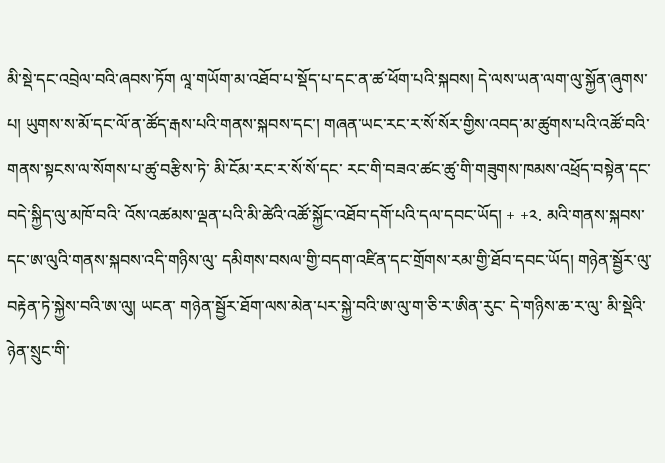མི་སྡེ་དང་འབྲེལ་བའི་ཞབས་ཏོག ལཱ་གཡོག་མ་འཐོབ་པ་སྡོད་པ་དང་ན་ཚ་ཕོག་པའི་སྐབས། དེ་ལས་ཡན་ལག་ལུ་སྐྱོན་ཞུགས་པ། ཡུགས་ས་མོ་དང་ལོ་ན་ཚོད་རྒས་པའི་གནས་སྐབས་དང་། གཞན་ཡང་རང་ར་སོ་སོར་གྱིས་འབད་མ་ཚུགས་པའི་འཚོ་བའི་གནས་སྟངས་ལ་སོགས་པ་ཚུ་བརྩིས་ཏེ་ མི་ངོམ་རང་ར་སོ་སོ་དང་ རང་གི་བཟའ་ཚང་ཚུ་གི་གཟུགས་ཁམས་འཕྲོད་བསྟེན་དང་ བདེ་སྐྱིད་ལུ་མཁོ་བའི་ འོས་འཚམས་ལྡན་པའི་མི་ཚེའི་འཚོ་སྐྱོང་འཐོབ་དགོ་པའི་དལ་དབང་ཡོད། + +༢. མའི་གནས་སྐབས་དང་ཨ་ལུའི་གནས་སྐབས་འདི་གཉིས་ལུ་ དམིགས་བསལ་གྱི་བདག་འཛིན་དང་གྲོགས་རམ་གྱི་ཐོབ་དབང་ཡོད། གཉེན་སྦྱོར་ལུ་བརྟེན་ཏེ་སྐྱེས་བའི་ཨ་ལུ། ཡངན་ གཉེན་སྦྱོར་ཐོག་ལས་མེན་པར་སྐྱེ་བའི་ཨ་ལུ་ག་ཅི་ར་ཨིན་རུང་ དེ་གཉིས་ཆ་ར་ལུ་ མི་སྡེའི་ཉེན་སྲུང་གི་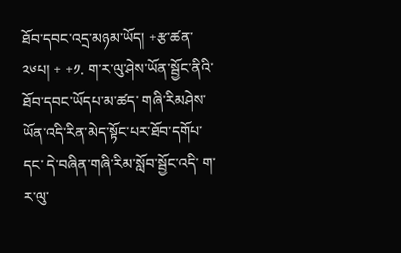ཐོབ་དབང་འདྲ་མཉམ་ཡོད། +རྩ་ཚན་༢༦པ། + +༡. ག་ར་ལུ་ཤེས་ཡོན་སྦྱོང་ནིའི་ཐོབ་དབང་ཡོདཔ་མ་ཚད་ གཞི་རིམཤེས་ཡོན་འདི་རིན་མེད་སྟོང་པར་ཐོབ་དགོཔ་དང་ དེ་བཞིན་གཞི་རིམ་སློབ་སྦྱོང་འདི་ ག་ར་ལུ་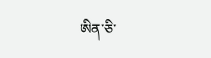ཨིན་ཅི་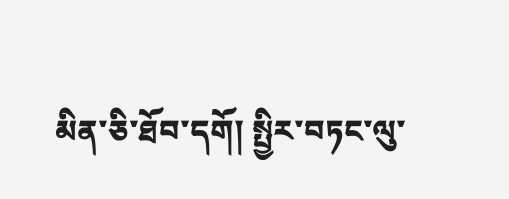མིན་ཅི་ཐོབ་དགོ། སྤྱིར་བཏང་ལུ་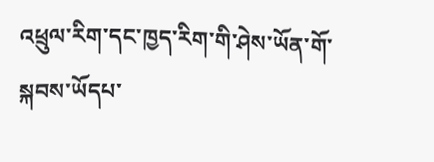འཕྲུལ་རིག་དང་ཁྱད་རིག་གི་ཤེས་ཡོན་གོ་སྐབས་ཡོདཔ་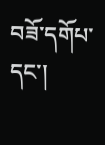བཟོ་དགོཔ་དང་།